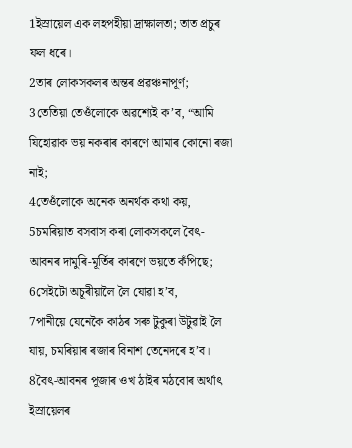1ইস্ৰায়েল এক লহপহীয়া দ্ৰাক্ষালতা; তাত প্রচুৰ ফল ধৰে।
2তাৰ লোকসকলৰ অন্তৰ প্রৱঞ্চনাপূর্ণ;
3তেতিয়া তেওঁলোকে অৱশ্যেই ক’ব, “আমি যিহোৱাক ভয় নকৰাৰ কাৰণে আমাৰ কোনো ৰজা নাই;
4তেওঁলোকে অনেক অনৰ্থক কথা কয়,
5চমৰিয়াত বসবাস কৰা লোকসকলে বৈৎ-আবনৰ দামুৰি-মূর্তিৰ কাৰণে ভয়তে কঁপিছে;
6সেইটো অচূৰীয়ালৈ লৈ যোৱা হ’ব,
7পানীয়ে যেনেকৈ কাঠৰ সৰু টুকুৰা উটুৱাই লৈ যায়, চমৰিয়াৰ ৰজাৰ বিনাশ তেনেদৰে হ’ব।
8বৈৎ-আবনৰ পূজাৰ ওখ ঠাইৰ মঠবোৰ অর্থাৎ ইস্ৰায়েলৰ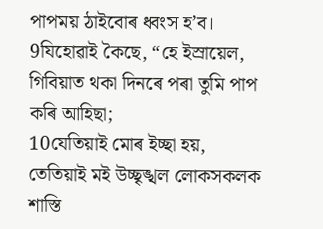পাপময় ঠাইবোৰ ধ্বংস হ’ব।
9যিহোৱাই কৈছে, “হে ইস্ৰায়েল, গিবিয়াত থকা দিনৰে পৰা তুমি পাপ কৰি আহিছা;
10যেতিয়াই মোৰ ইচ্ছা হয়, তেতিয়াই মই উচ্ছৃঙ্খল লোকসকলক শাস্তি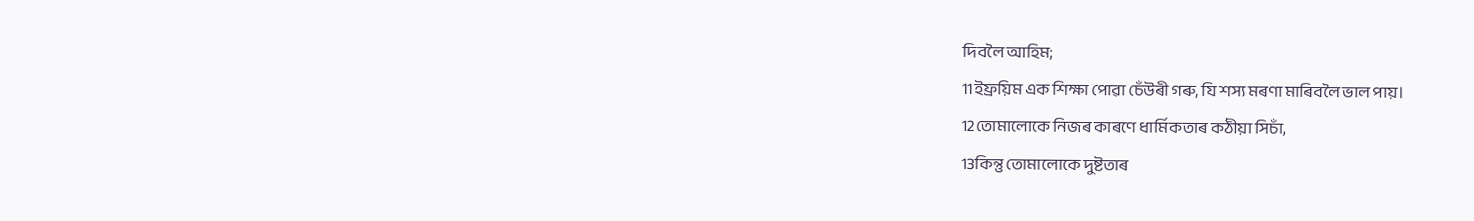দিবলৈ আহিম;
11ইফ্ৰয়িম এক শিক্ষা পোৱা চেঁউৰী গৰু, যি শস্য মৰণা মাৰিবলৈ ভাল পায়।
12তোমালোকে নিজৰ কাৰণে ধাৰ্মিকতাৰ কঠীয়া সিচাঁ,
13কিন্তু তোমালোকে দুষ্টতাৰ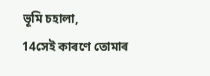ভূমি চহালা,
14সেই কাৰণে তোমাৰ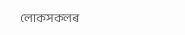লোকসকলৰ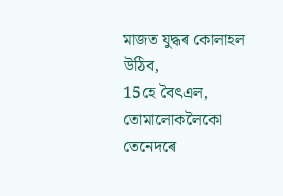মাজত যুদ্ধৰ কোলাহল উঠিব,
15হে বৈৎএল, তোমালোকলৈকো তেনেদৰে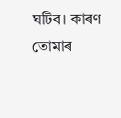ঘটিব। কাৰণ তোমাৰ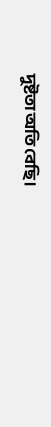দুষ্টতা অতি বেছি।